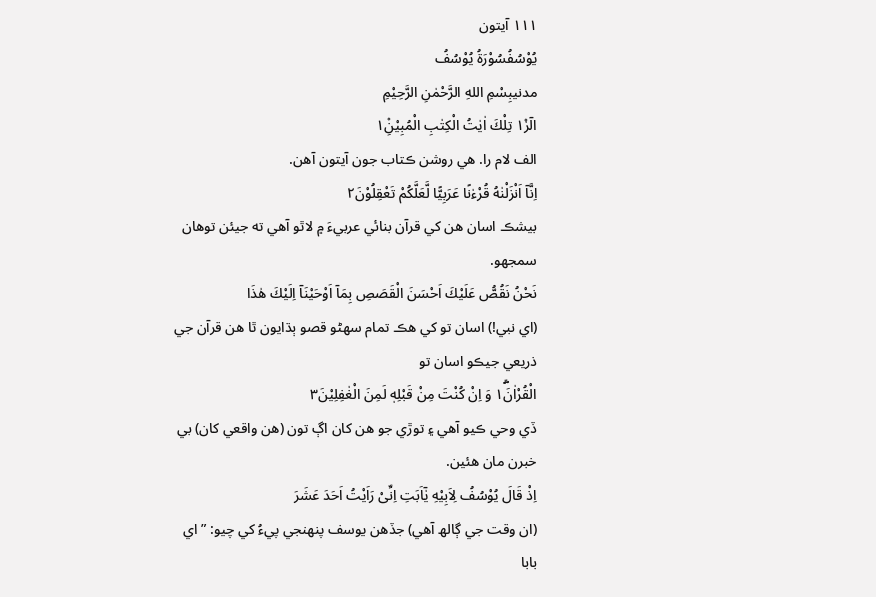١١١ آيتون
يُوْسُفُسُوْرَةُ يُوْسُفُ
مدنيبِسْمِ اللهِ الرَّحْمٰنِ الرَّحِيْمِ
الٓرٰ١۫ تِلْكَ اٰیٰتُ الْكِتٰبِ الْمُبِیْنِ۫۱
الف لام را. هي روشن ڪتاب جون آيتون آهن.
اِنَّاۤ اَنْزَلْنٰهُ قُرْءٰنًا عَرَبِیًّا لَّعَلَّكُمْ تَعْقِلُوْنَ۲
بيشڪ اسان هن کي قرآن بنائي عربيءَ ۾ لاٿو آهي ته جيئن توهان سمجهو.
نَحْنُ نَقُصُّ عَلَیْكَ اَحْسَنَ الْقَصَصِ بِمَاۤ اَوْحَیْنَاۤ اِلَیْكَ هٰذَا
(اي نبي!) اسان تو کي هڪ تمام سهڻو قصو ٻڌايون ٿا هن قرآن جي ذريعي جيڪو اسان تو
الْقُرْاٰنَ١ۖۗ وَ اِنْ كُنْتَ مِنْ قَبْلِهٖ لَمِنَ الْغٰفِلِیْنَ۳
ڏي وحي ڪيو آهي ۽ توڙي جو هن کان اڳ تون (هن واقعي کان) بي خبرن مان هئين.
اِذْ قَالَ یُوْسُفُ لِاَبِیْهِ یٰۤاَبَتِ اِنِّیْ رَاَیْتُ اَحَدَ عَشَرَ
(ان وقت جي ڳالھ آهي) جڏهن يوسف پنهنجي پيءُ کي چيو: ”اي بابا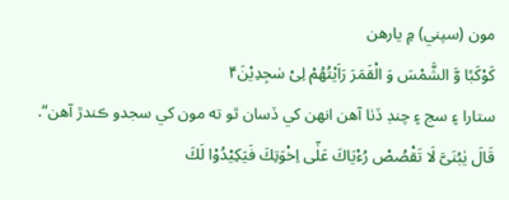مون (سپني) ۾ يارهن
كَوْكَبًا وَّ الشَّمْسَ وَ الْقَمَرَ رَاَیْتُهُمْ لِیْ سٰجِدِیْنَ۴
ستارا ۽ سج ۽ چنڊ ڏٺا آهن انهن کي ڏسان ٿو ته مون کي سجدو ڪندڙ آهن“.
قَالَ یٰبُنَیَّ لَا تَقْصُصْ رُءْیَاكَ عَلٰۤى اِخْوَتِكَ فَیَكِیْدُوْا لَكَ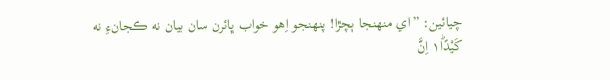چيائين: ”اي منهنجا ٻچڙا! پنهنجو اِهو خواب ڀائرن سان بيان نه ڪجانءِ نه
كَیْدًا١ؕ اِنَّ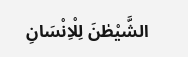الشَّیْطٰنَ لِلْاِنْسَانِ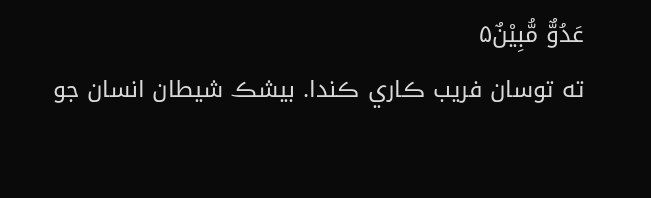عَدُوٌّ مُّبِیْنٌ۵
ته توسان فريب ڪاري ڪندا. بيشڪ شيطان انسان جو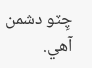چِٽو دشمن آهي.